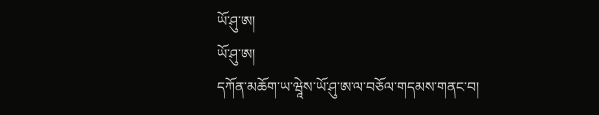ཡོ་ཤུ་ཨ།
ཡོ་ཤུ་ཨ།
དཀོན་མཆོག་ཡ་ཝཱེས་ཡོ་ཤུ་ཨ་ལ་བཅོལ་གདམས་གནང་བ།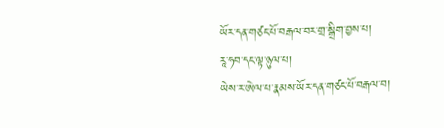ཡོར་དན་གཙང་པོ་བརྒལ་བར་གྲ་སྒྲིག་བྱས་པ།
རཱ་ཧབ་དང་ལྟ་ཉུལ་པ།
ཡེས་ར་ཨེལ་པ་རྣམས་ཡོར་དན་གཙང་པོ་བརྒལ་བ།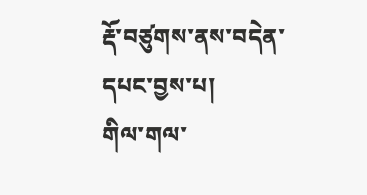རྡོ་བཙུགས་ནས་བདེན་དཔང་བྱས་པ།
གིལ་གལ་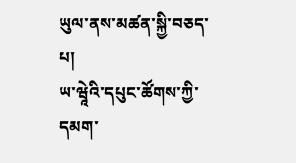ཡུལ་ནས་མཚན་སྐྱི་བཅད་པ།
ཡ་ཝཱེའི་དཔུང་ཚོགས་ཀྱི་དམག་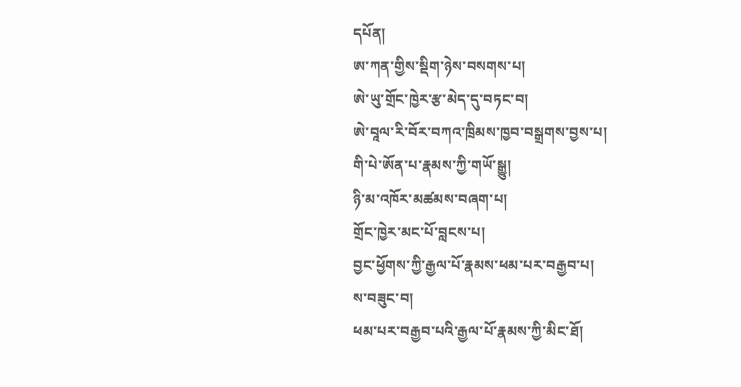དཔོན།
ཨ་ཀན་གྱིས་སྡིག་ཉེས་བསགས་པ།
ཨེ་ཡུ་གྲོང་ཁྱེར་རྩ་མེད་དུ་བཏང་བ།
ཨེ་བཱལ་རི་བོར་བཀའ་ཁྲིམས་ཁྱབ་བསྒྲགས་བྱས་པ།
གི་པེ་ཨོན་པ་རྣམས་ཀྱི་གཡོ་སྒྱུ།
ཉི་མ་འཁོར་མཚམས་བཞག་པ།
གྲོང་ཁྱེར་མང་པོ་བླངས་པ།
བྱང་ཕྱོགས་ཀྱི་རྒྱལ་པོ་རྣམས་ཕམ་པར་བརྒྱབ་པ།
ས་བཟུང་བ།
ཕམ་པར་བརྒྱབ་པའི་རྒྱལ་པོ་རྣམས་ཀྱི་མིང་ཐོ།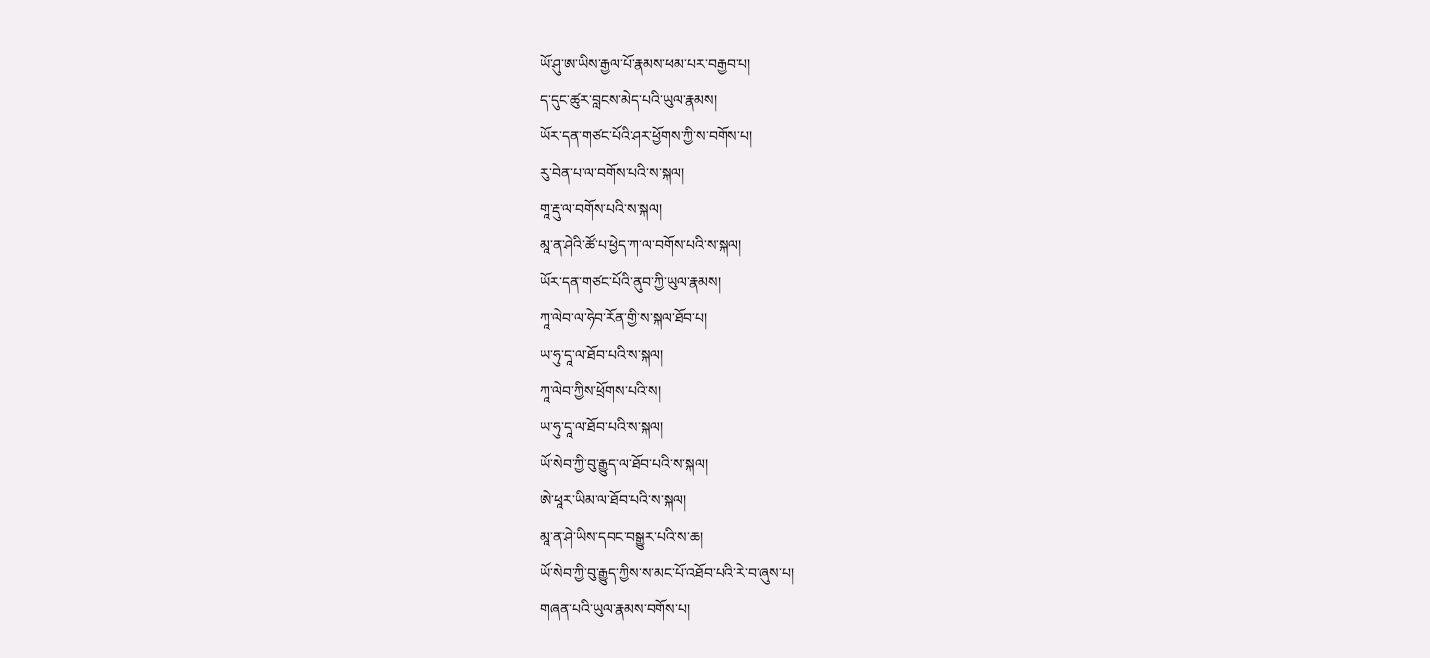ཡོ་ཤུ་ཨ་ཡིས་རྒྱལ་པོ་རྣམས་ཕམ་པར་བརྒྱབ་པ།
ད་དུང་ཚུར་བླངས་མེད་པའི་ཡུལ་རྣམས།
ཡོར་དན་གཙང་པོའི་ཤར་ཕྱོགས་ཀྱི་ས་བགོས་པ།
རུ་བེན་པ་ལ་བགོས་པའི་ས་སྐལ།
གཱ་རྡུ་ལ་བགོས་པའི་ས་སྐལ།
མཱ་ན་ཤེའི་ཚོ་པ་ཕྱེད་ཀ་ལ་བགོས་པའི་ས་སྐལ།
ཡོར་དན་གཙང་པོའི་ནུབ་ཀྱི་ཡུལ་རྣམས།
ཀཱ་ལེབ་ལ་ཧེབ་རོན་གྱི་ས་སྐལ་ཐོབ་པ།
ཡ་ཧུ་དཱ་ལ་ཐོབ་པའི་ས་སྐལ།
ཀཱ་ལེབ་ཀྱིས་ཕྲོགས་པའི་ས།
ཡ་ཧུ་དཱ་ལ་ཐོབ་པའི་ས་སྐལ།
ཡོ་སེབ་ཀྱི་བུ་རྒྱུད་ལ་ཐོབ་པའི་ས་སྐལ།
ཨེ་ཕཱར་ཡིམ་ལ་ཐོབ་པའི་ས་སྐལ།
མཱ་ན་ཤེ་ཡིས་དབང་བསྒྱུར་པའི་ས་ཆ།
ཡོ་སེབ་ཀྱི་བུ་རྒྱུད་ཀྱིས་ས་མང་པོ་འཐོབ་པའི་རེ་བ་ཞུས་པ།
གཞན་པའི་ཡུལ་རྣམས་བགོས་པ།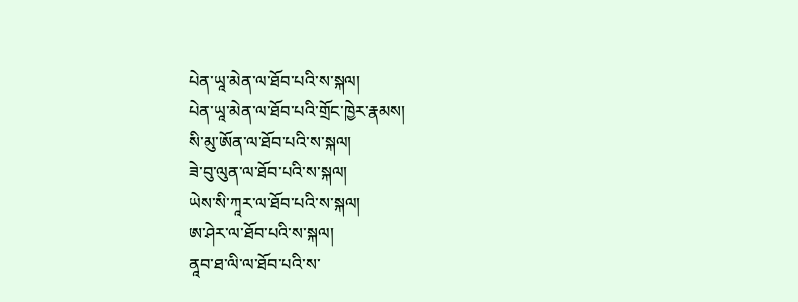པེན་ཡཱ་མེན་ལ་ཐོབ་པའི་ས་སྐལ།
པེན་ཡཱ་མེན་ལ་ཐོབ་པའི་གྲོང་ཁྱེར་རྣམས།
སི་མུ་ཨོན་ལ་ཐོབ་པའི་ས་སྐལ།
ཟེ་བུ་ལུན་ལ་ཐོབ་པའི་ས་སྐལ།
ཡེས་སི་ཀཱར་ལ་ཐོབ་པའི་ས་སྐལ།
ཨ་ཤེར་ལ་ཐོབ་པའི་ས་སྐལ།
ནཱབ་ཐ་ལི་ལ་ཐོབ་པའི་ས་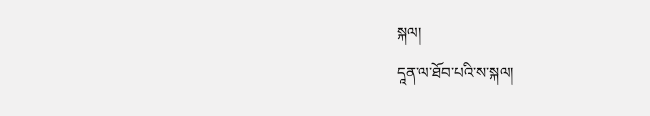སྐལ།
དཱན་ལ་ཐོབ་པའི་ས་སྐལ།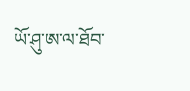ཡོ་ཤུ་ཨ་ལ་ཐོབ་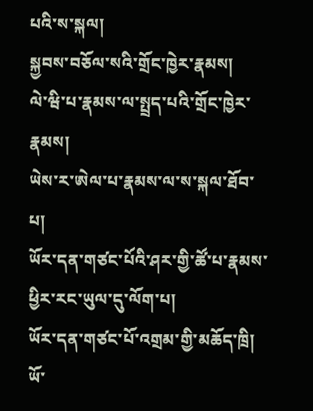པའི་ས་སྐལ།
སྐྱབས་བཅོལ་སའི་གྲོང་ཁྱེར་རྣམས།
ལེ་ཝི་པ་རྣམས་ལ་སྤྲད་པའི་གྲོང་ཁྱེར་རྣམས།
ཡེས་ར་ཨེལ་པ་རྣམས་ལ་ས་སྐལ་ཐོབ་པ།
ཡོར་དན་གཙང་པོའི་ཤར་གྱི་ཚོ་པ་རྣམས་ཕྱིར་རང་ཡུལ་དུ་ལོག་པ།
ཡོར་དན་གཙང་པོ་འགྲམ་གྱི་མཆོད་ཁྲི།
ཡོ་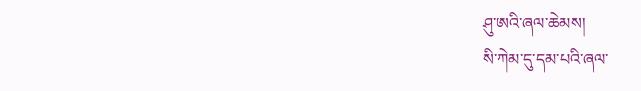ཤུ་ཨའི་ཞལ་ཆེམས།
སི་ཀེམ་དུ་དམ་པའི་ཞལ་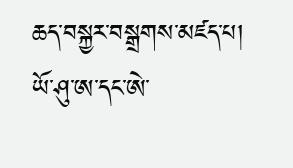ཆད་བསྐྱར་བསྒྲགས་མཛད་པ།
ཡོ་ཤུ་ཨ་དང་ཨེ་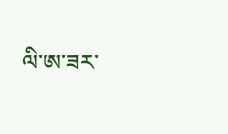ལི་ཨ་ཟར་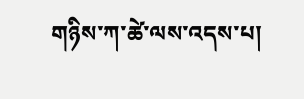གཉིས་ཀ་ཚེ་ལས་འདས་པ།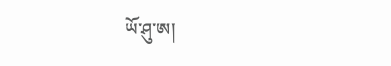ཡོ་ཤུ་ཨ།